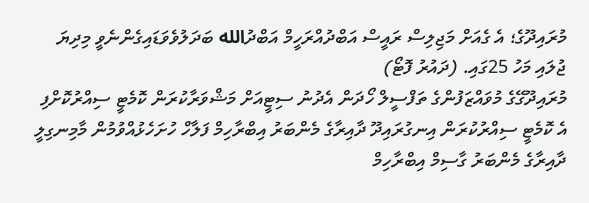މުރައިދޫގެ؛ އެ ގެއަށް މަޖިލިސް ރައީސް އަބްދުއްރަހީމް އަބްދުالله ބަދަލުވެވަޑައިގެންނެވީ މިދިޔަ ޖުލައި މަހު 25ގައި. (ދައުރު ފޮޓޯ)
މުރައިދޫގޭގެ މުވައްޒަފުންގެ ތަފްސީލް ހޯދަން އެދުނު ސިޓީއަށް މަޝްވަރާކުރަން ކޮމެޓީ ސިއްރުކޮށްފި
އެ ކޮމެޓީ ސިއްރުކުރަން އިނގުރައިދޫ ދާއިރާގެ މެންބަރު އިބްރާހިމް ފަލާހް ހުށަހެޅުއްވުމުން މާމިނގިލީ ދާއިރާގެ މެންބަރު ގާސިމް އިބްރާހިމް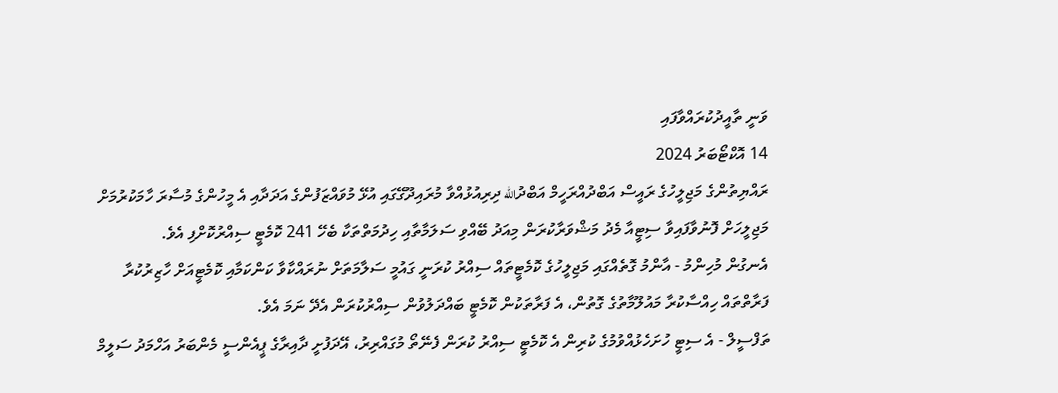ވަނީ ތާއީދުކުރައްވާފައި
14 އޮކްޓޯބަރު 2024
ރައްޔިތުންގެ މަޖިލީހުގެ ރައީސް އަބްދުއްރަހީމް އަބްދުالله ދިރިއުޅުއްވާ މުރައިދޫގޭގައި އުޅޭ މުވައްޒަފުންގެ އަދަދާއި އެ މީހުންގެ މުސާރަ ހާމަކުރުމަށް މަޖިލީހަށް ފޮނުވާފައިވާ ސިޓީއާ މެދު މަޝްވަރާކުރަން މިއަދު ބޭއްވި ސަލަމާތާއި ހިދުމަތްތަކާ ބެހޭ 241 ކޮމެޓީ ސިއްރުކޮށްފި އެވެ.
އެނގުން މުހިންމު - އާންމު ގޮތެއްގައި މަޖިލީހުގެ ކޮމެޓީތައް ސިއްރު ކުރަނީ ގައުމީ ސަލާމަތަށް ނުރައްކާވާ ކަންކަމާއި ކޮމެޓީއަށް ހާޒިރުކުރާ ފަރާތްތައް ހިއްސާކުރާ މައުލޫމާތުގެ ގޮތުން، އެ ފަރާތަކުން ކޮމެޓީ ބައްދަލުވުން ސިއްރުކުރަން އެދޭ ނަމަ އެވެ.
ތަފްސީލް - އެ ސިޓީ ހުށަހެޅުއްވުމުގެ ކުރިން އެ ކޮމެޓީ ސިއްރު ކުރަން ފެނޭތޯ މުގައްރިރު، އޭދަފުށީ ދާއިރާގެ ޕީއެންސީ މެންބަރު އަހްމަދު ސަލީމް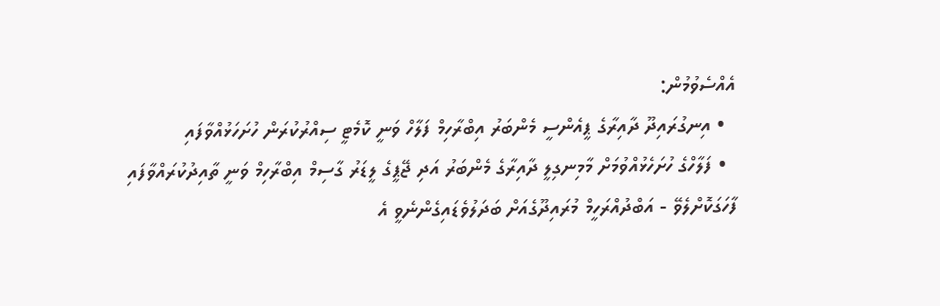އެއްސެވުމުން:
  • އިނގުރައިދޫ ދާއިރާގެ ޕީއެންސީ މެންބަރު އިބްރާހިމް ފަލާހް ވަނީ ކޮމެޓީ ސިއްރުކުރަން ހުށަހަޅުއްވާފައި
  • ފަލާހްގެ ހުށަހެޅުއްވުމަށް މާމިނގިލީ ދާއިރާގެ މެންބަރު އަދި ޖޭޕީގެ ލީޑަރު ގާސިމް އިބްރާހިމް ވަނީ ތާއިދުކުރައްވާފައި
ފާހަގަކޮށްލެވޭ - އަބްދުއްރަހީމް މުރައިދޫގެއަށް ބަދަލުވެޑައިގެންނެވީ އެ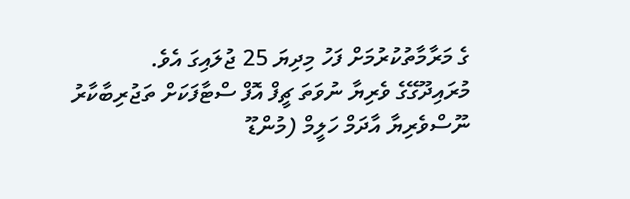ގެ މަރާމާތުކުރުމަށް ފަހު މިދިޔަ 25 ޖުލައިގަ އެވެ.
މުރައިދޫގޭގެ ވެރިޔާ ނުވަތަ ޗީފް އޮފް ސްޓާފަކަށް ތަޖުރިބާކާރު ނޫސްވެރިޔާ އާދަމް ހަލީމް (މުންޑޫ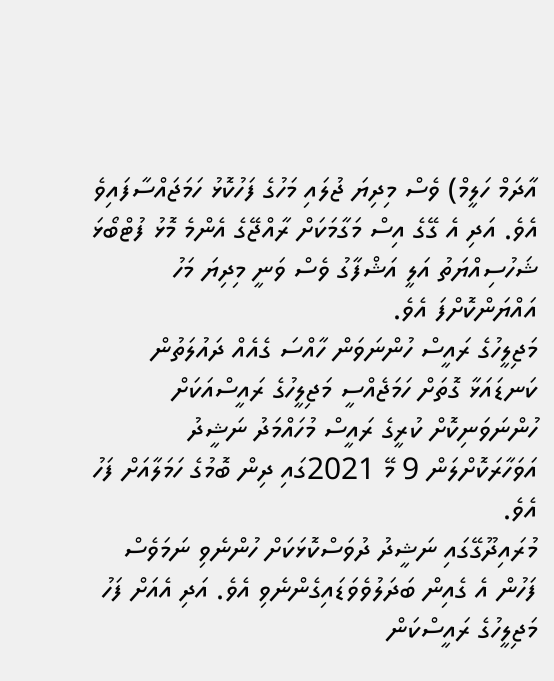އާދަމް ހަލީމް) ވެސް މިދިޔަ ޖުލައި މަހުގެ ފަހުކޮޅު ހަމަޖައްސާފައިވެ އެވެ. އަދި އެ ގޭގެ އިސް މަގާމަކަށް ރާއްޖޭގެ އެންމެ މޮޅު ފުޓްބޯޅަ ޝަހުސިއްޔަތު އަލީ އަޝްފާގު ވެސް ވަނީ މިދިޔަ މަހު އައްޔަންކޮށްފަ އެވެ.
މަޖިލީހުގެ ރައީސް ހުންނަވަން ހާއްސަ ގެއެއް ދައުލަތުން ކަނޑައަޅާ ގޮތަށް ހަމަޖެއްސީ މަޖިލީހުގެ ރައީސްއަކަށް ހުންނަވަނިކޮށް ކުރީގެ ރައީސް މުހައްމަދު ނަޝީދު އަވަހާރަކޮށްލަން 9 މޭ 2021ގައި ދިން ބޮމުގެ ހަމަލާއަށް ފަހު އެވެ.
މުރައިދޫގޭގައި ނަޝީދު ދުވަސްކޮޅަކަށް ހުންނެވި ނަމަވެސް ފަހުން އެ ގެއިން ބަދަލުވެވަޑައިގެންނެވި އެވެ. އަދި އެއަށް ފަހު މަޖިލީހުގެ ރައީސްކަން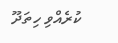ކުރެއްވި ހިތަދޫ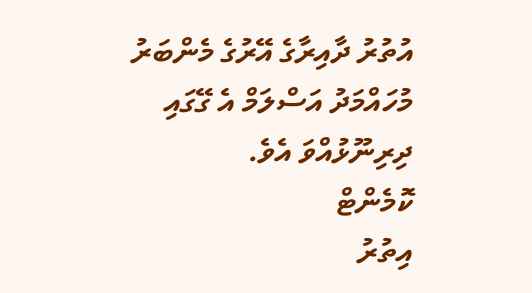އުތުރު ދާއިރާގެ އޭރުގެ މެންބަރު މުހައްމަދު އަސްލަމް އެ ގޭގައި ދިރިނޫޅުއްވަ އެވެ.
ކޮމެންޓް
އިތުރު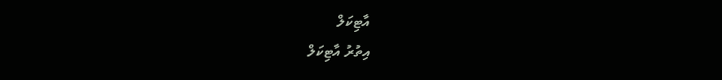އާޓިކަލް
އިތުރު އާޓިކަލް